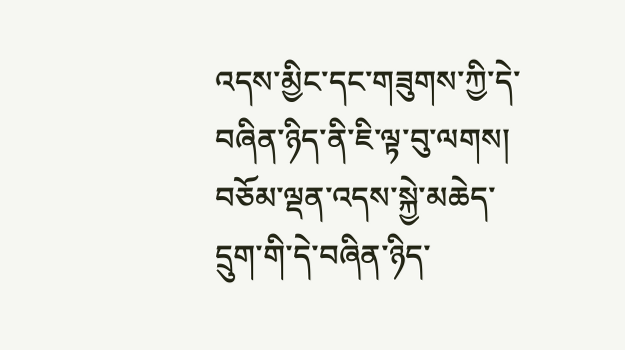འདས་མྱིང་དང་གཟུགས་ཀྱི་དེ་བཞིན་ཉིད་ནི་ཇི་ལྟ་བུ་ལགས། བཅོམ་ལྡན་འདས་སྐྱེ་མཆེད་དྲུག་གི་དེ་བཞིན་ཉིད་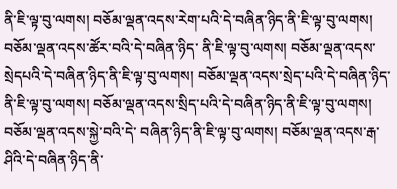ནི་ཇི་ལྟ་བུ་ལགས། བཅོམ་ལྡན་འདས་རེག་པའི་དེ་བཞིན་ཉིད་ནི་ཇི་ལྟ་བུ་ལགས། བཅོམ་ལྡན་འདས་ཚོར་བའི་དེ་བཞིན་ཉིད་ ནི་ཇི་ལྟ་བུ་ལགས། བཅོམ་ལྡན་འདས་སྲེདཔའི་དེ་བཞིན་ཉིད་ནི་ཇི་ལྟ་བུ་ལགས། བཅོམ་ལྡན་འདས་སྲེད་པའི་དེ་བཞིན་ཉིད་ནི་ཇི་ལྟ་བུ་ལགས། བཅོམ་ལྡན་འདས་སྲིད་པའི་དེ་བཞིན་ཉིད་ནི་ཇི་ལྟ་བུ་ལགས། བཅོམ་ལྡན་འདས་སྐྱེ་བའི་དེ་ བཞིན་ཉིད་ནི་ཇི་ལྟ་བུ་ལགས། བཅོམ་ལྡན་འདས་རྒ་ཤིའི་དེ་བཞིན་ཉིད་ནི་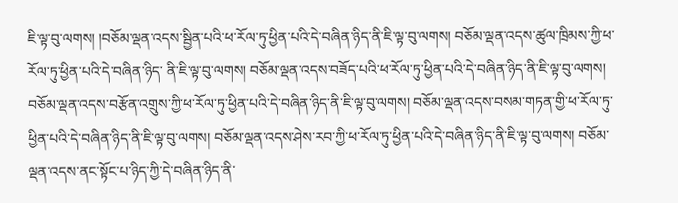ཇི་ལྟ་བུ་ལགས། །བཅོམ་ལྡན་འདས་སྦྱིན་པའི་ཕ་རོལ་ཏུ་ཕྱིན་པའི་དེ་བཞིན་ཉིད་ནི་ཇི་ལྟ་བུ་ལགས། བཅོམ་ལྡན་འདས་ཚུལ་ཁྲིམས་ཀྱི་ཕ་རོལ་ཏུ་ཕྱིན་པའི་དེ་བཞིན་ཉིད་ ནི་ཇི་ལྟ་བུ་ལགས། བཅོམ་ལྡན་འདས་བཟོད་པའི་ཕ་རོལ་ཏུ་ཕྱིན་པའི་དེ་བཞིན་ཉིད་ནི་ཇི་ལྟ་བུ་ལགས། བཅོམ་ལྡན་འདས་བརྩོན་འགྲུས་ཀྱི་ཕ་རོལ་ཏུ་ཕྱིན་པའི་དེ་བཞིན་ཉིད་ནི་ཇི་ལྟ་བུ་ལགས། བཅོམ་ལྡན་འདས་བསམ་གཏན་གྱི་ཕ་རོལ་ཏུ་ ཕྱིན་པའི་དེ་བཞིན་ཉིད་ནི་ཇི་ལྟ་བུ་ལགས། བཅོམ་ལྡན་འདས་ཤེས་རབ་ཀྱི་ཕ་རོལ་ཏུ་ཕྱིན་པའི་དེ་བཞིན་ཉིད་ནི་ཇི་ལྟ་བུ་ལགས། བཅོམ་ལྡན་འདས་ནང་སྟོང་པ་ཉིད་ཀྱི་དེ་བཞིན་ཉིད་ནི་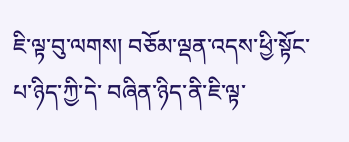ཇི་ལྟ་བུ་ལགས། བཅོམ་ལྡན་འདས་ཕྱི་སྟོང་པ་ཉིད་ཀྱི་དེ་ བཞིན་ཉིད་ནི་ཇི་ལྟ་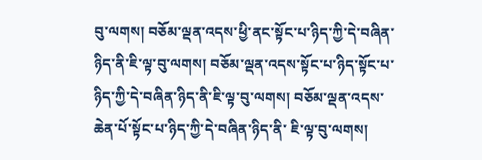བུ་ལགས། བཅོམ་ལྡན་འདས་ཕྱི་ནང་སྟོང་པ་ཉིད་ཀྱི་དེ་བཞིན་ཉིད་ནི་ཇི་ལྟ་བུ་ལགས། བཅོམ་ལྡན་འདས་སྟོང་པ་ཉིད་སྟོང་པ་ཉིད་ཀྱི་དེ་བཞིན་ཉིད་ནི་ཇི་ལྟ་བུ་ལགས། བཅོམ་ལྡན་འདས་ཆེན་པོ་སྟོང་པ་ཉིད་ཀྱི་དེ་བཞིན་ཉིད་ནི་ ཇི་ལྟ་བུ་ལགས།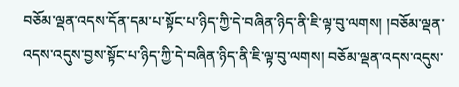བཅོམ་ལྡན་འདས་དོན་དམ་པ་སྟོང་པ་ཉིད་ཀྱི་དེ་བཞིན་ཉིད་ནི་ཇི་ལྟ་བུ་ལགས། །བཅོམ་ལྡན་འདས་འདུས་བྱས་སྟོང་པ་ཉིད་ཀྱི་དེ་བཞིན་ཉིད་ནི་ཇི་ལྟ་བུ་ལགས། བཅོམ་ལྡན་འདས་འདུས་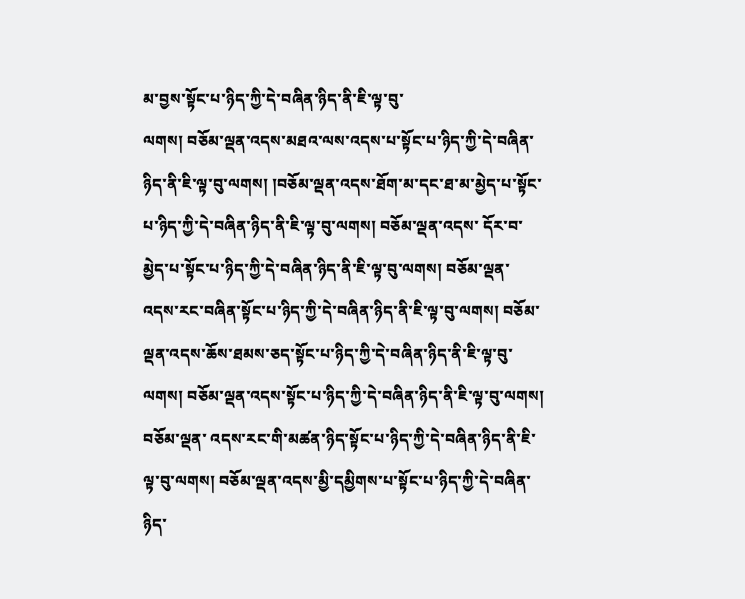མ་བྱས་སྟོང་པ་ཉིད་ཀྱི་དེ་བཞིན་ཉིད་ནི་ཇི་ལྟ་བུ་
ལགས། བཅོམ་ལྡན་འདས་མཐའ་ལས་འདས་པ་སྟོང་པ་ཉིད་ཀྱི་དེ་བཞིན་ཉིད་ནི་ཇི་ལྟ་བུ་ལགས། །བཅོམ་ལྡན་འདས་ཐོག་མ་དང་ཐ་མ་མྱེད་པ་སྟོང་པ་ཉིད་ཀྱི་དེ་བཞིན་ཉིད་ནི་ཇི་ལྟ་བུ་ལགས། བཅོམ་ལྡན་འདས་ དོར་བ་མྱེད་པ་སྟོང་པ་ཉིད་ཀྱི་དེ་བཞིན་ཉིད་ནི་ཇི་ལྟ་བུ་ལགས། བཅོམ་ལྡན་འདས་རང་བཞིན་སྟོང་པ་ཉིད་ཀྱི་དེ་བཞིན་ཉིད་ནི་ཇི་ལྟ་བུ་ལགས། བཅོམ་ལྡན་འདས་ཆོས་ཐམས་ཅད་སྟོང་པ་ཉིད་ཀྱི་དེ་བཞིན་ཉིད་ནི་ཇི་ལྟ་བུ་ལགས། བཅོམ་ལྡན་འདས་སྟོང་པ་ཉིད་ཀྱི་དེ་བཞིན་ཉིད་ནི་ཇི་ལྟ་བུ་ལགས། བཅོམ་ལྡན་ འདས་རང་གི་མཚན་ཉིད་སྟོང་པ་ཉིད་ཀྱི་དེ་བཞིན་ཉིད་ནི་ཇི་ལྟ་བུ་ལགས། བཅོམ་ལྡན་འདས་མྱི་དམྱིགས་པ་སྟོང་པ་ཉིད་ཀྱི་དེ་བཞིན་ཉིད་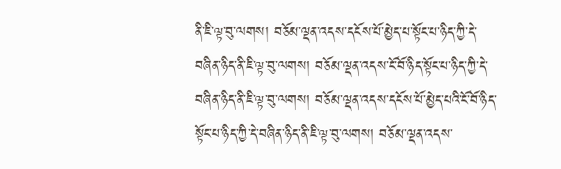ནི་ཇི་ལྟ་བུ་ལགས། བཅོམ་ལྡན་འདས་དངོས་པོ་མྱེད་པ་སྟོང་པ་ཉིད་ཀྱི་དེ་བཞིན་ཉིད་ནི་ཇི་ལྟ་བུ་ལགས། བཅོམ་ལྡན་འདས་ངོ་བོ་ཉིད་སྟོང་པ་ཉིད་ཀྱི་དེ་བཞིན་ཉིད་ནི་ཇི་ལྟ་བུ་ལགས། བཅོམ་ལྡན་འདས་དངོས་པོ་མྱེད་པའི་ངོ་བོ་ཉིད་སྟོང་པ་ཉིད་ཀྱི་དེ་བཞིན་ཉིད་ནི་ཇི་ལྟ་བུ་ལགས། བཅོམ་ལྡན་འདས་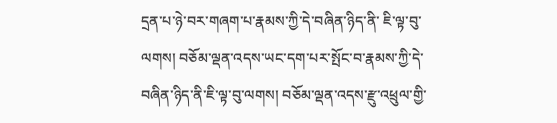དྲན་པ་ཉེ་བར་གཞག་པ་རྣམས་ཀྱི་དེ་བཞིན་ཉིད་ནི་ ཇི་ལྟ་བུ་ལགས། བཅོམ་ལྡན་འདས་ཡང་དག་པར་སྤོང་བ་རྣམས་ཀྱི་དེ་བཞིན་ཉིད་ནི་ཇི་ལྟ་བུ་ལགས། བཅོམ་ལྡན་འདས་རྫུ་འཕྲུལ་གྱི་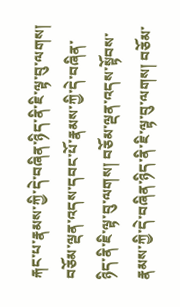རྐང་པ་རྣམས་ཀྱི་དེ་བཞིན་ཉིད་ནི་ཇི་ལྟ་བུ་ལགས། བཅོམ་ལྡན་འདས་དབང་པོ་རྣམས་ཀྱི་དེ་བཞིན་ ཉིད་ནི་ཇི་ལྟ་བུ་ལགས། བཅོམ་ལྡན་འདས་སྟོབས་རྣམས་ཀྱི་དེ་བཞིན་ཉིད་ནི་ཇི་ལྟ་བུ་ལགས། བཅོམ་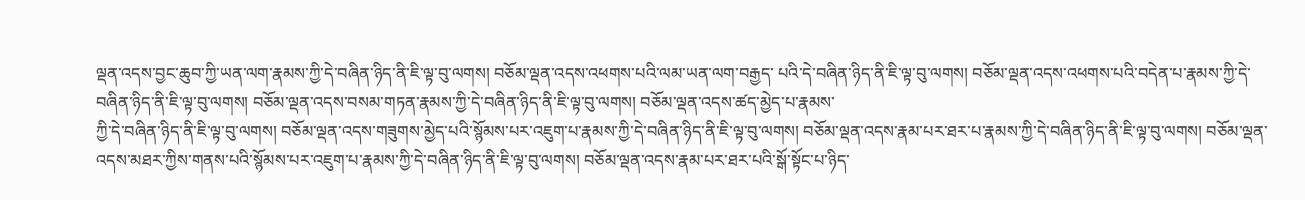ལྡན་འདས་བྱང་ཆུབ་ཀྱི་ཡན་ལག་རྣམས་ཀྱི་དེ་བཞིན་ཉིད་ནི་ཇི་ལྟ་བུ་ལགས། བཅོམ་ལྡན་འདས་འཕགས་པའི་ལམ་ཡན་ལག་བརྒྱད་ པའི་དེ་བཞིན་ཉིད་ནི་ཇི་ལྟ་བུ་ལགས། བཅོམ་ལྡན་འདས་འཕགས་པའི་བདེན་པ་རྣམས་ཀྱི་དེ་བཞིན་ཉིད་ནི་ཇི་ལྟ་བུ་ལགས། བཅོམ་ལྡན་འདས་བསམ་གཏན་རྣམས་ཀྱི་དེ་བཞིན་ཉིད་ནི་ཇི་ལྟ་བུ་ལགས། བཅོམ་ལྡན་འདས་ཚད་མྱེད་པ་རྣམས་
ཀྱི་དེ་བཞིན་ཉིད་ནི་ཇི་ལྟ་བུ་ལགས། བཅོམ་ལྡན་འདས་གཟུགས་མྱེད་པའི་སྙོམས་པར་འཇུག་པ་རྣམས་ཀྱི་དེ་བཞིན་ཉིད་ནི་ཇི་ལྟ་བུ་ལགས། བཅོམ་ལྡན་འདས་རྣམ་པར་ཐར་པ་རྣམས་ཀྱི་དེ་བཞིན་ཉིད་ནི་ཇི་ལྟ་བུ་ལགས། བཅོམ་ལྡན་ འདས་མཐར་ཀྱིས་གནས་པའི་སྙོམས་པར་འཇུག་པ་རྣམས་ཀྱི་དེ་བཞིན་ཉིད་ནི་ཇི་ལྟ་བུ་ལགས། བཅོམ་ལྡན་འདས་རྣམ་པར་ཐར་པའི་སྒོ་སྟོང་པ་ཉིད་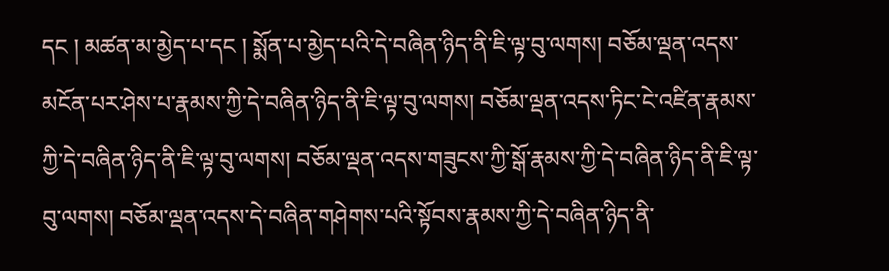དང ། མཚན་མ་མྱེད་པ་དང ། སྨོན་པ་མྱེད་པའི་དེ་བཞིན་ཉིད་ནི་ཇི་ལྟ་བུ་ལགས། བཅོམ་ལྡན་འདས་མངོན་པར་ཤེས་པ་རྣམས་ཀྱི་དེ་བཞིན་ཉིད་ནི་ཇི་ལྟ་བུ་ལགས། བཅོམ་ལྡན་འདས་ཏིང་ངེ་འཛིན་རྣམས་ཀྱི་དེ་བཞིན་ཉིད་ནི་ཇི་ལྟ་བུ་ལགས། བཅོམ་ལྡན་འདས་གཟུངས་ཀྱི་སྒོ་རྣམས་ཀྱི་དེ་བཞིན་ཉིད་ནི་ཇི་ལྟ་བུ་ལགས། བཅོམ་ལྡན་འདས་དེ་བཞིན་གཤེགས་པའི་སྟོབས་རྣམས་ཀྱི་དེ་བཞིན་ཉིད་ནི་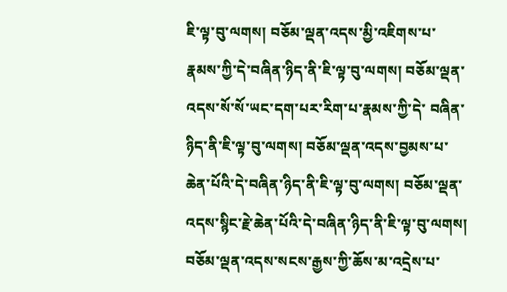ཇི་ལྟ་བུ་ལགས། བཅོམ་ལྡན་འདས་མྱི་འཇིགས་པ་རྣམས་ཀྱི་དེ་བཞིན་ཉིད་ནི་ཇི་ལྟ་བུ་ལགས། བཅོམ་ལྡན་འདས་སོ་སོ་ཡང་དག་པར་རིག་པ་རྣམས་ཀྱི་དེ་ བཞིན་ཉིད་ནི་ཇི་ལྟ་བུ་ལགས། བཅོམ་ལྡན་འདས་བྱམས་པ་ཆེན་པོའི་དེ་བཞིན་ཉིད་ནི་ཇི་ལྟ་བུ་ལགས། བཅོམ་ལྡན་འདས་སྙིང་རྗེ་ཆེན་པོའི་དེ་བཞིན་ཉིད་ནི་ཇི་ལྟ་བུ་ལགས། བཅོམ་ལྡན་འདས་སངས་རྒྱས་ཀྱི་ཆོས་མ་འདྲེས་པ་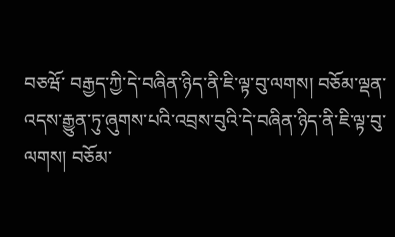བཅཝོ་ བརྒྱད་ཀྱི་དེ་བཞིན་ཉིད་ནི་ཇི་ལྟ་བུ་ལགས། བཅོམ་ལྡན་འདས་རྒྱུན་ཏུ་ཞུགས་པའི་འབྲས་བུའི་དེ་བཞིན་ཉིད་ནི་ཇི་ལྟ་བུ་ལགས། བཅོམ་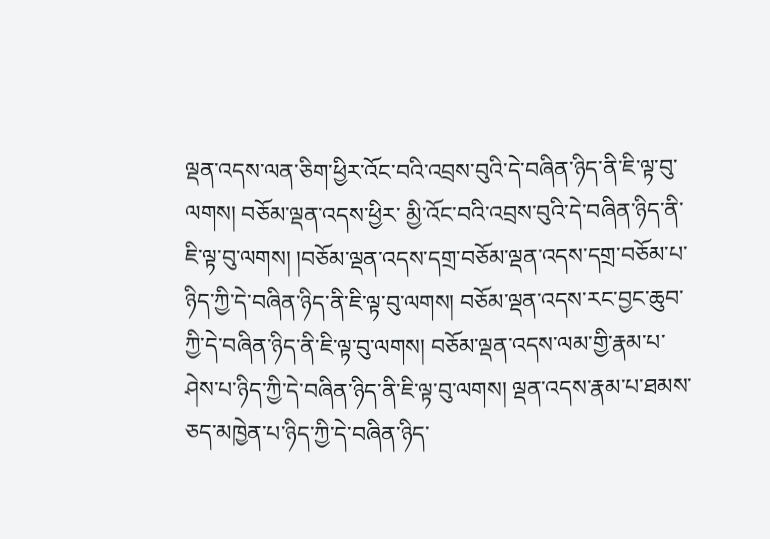ལྡན་འདས་ལན་ཅིག་ཕྱིར་འོང་བའི་འབྲས་བུའི་དེ་བཞིན་ཉིད་ནི་ཇི་ལྟ་བུ་ལགས། བཅོམ་ལྡན་འདས་ཕྱིར་ མྱི་འོང་བའི་འབྲས་བུའི་དེ་བཞིན་ཉིད་ནི་ཇི་ལྟ་བུ་ལགས། །བཅོམ་ལྡན་འདས་དགྲ་བཅོམ་ལྡན་འདས་དགྲ་བཅོམ་པ་ཉིད་ཀྱི་དེ་བཞིན་ཉིད་ནི་ཇི་ལྟ་བུ་ལགས། བཅོམ་ལྡན་འདས་རང་བྱང་ཆུབ་ཀྱི་དེ་བཞིན་ཉིད་ནི་ཇི་ལྟ་བུ་ལགས། བཅོམ་ལྡན་འདས་ལམ་གྱི་རྣམ་པ་
ཤེས་པ་ཉིད་ཀྱི་དེ་བཞིན་ཉིད་ནི་ཇི་ལྟ་བུ་ལགས། ལྡན་འདས་རྣམ་པ་ཐམས་ཅད་མཁྱེན་པ་ཉིད་ཀྱི་དེ་བཞིན་ཉིད་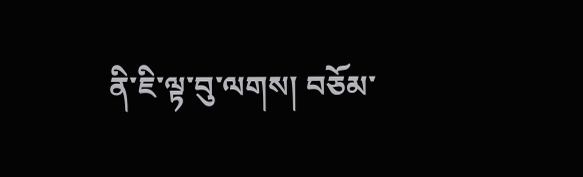ནི་ཇི་ལྟ་བུ་ལགས། བཅོམ་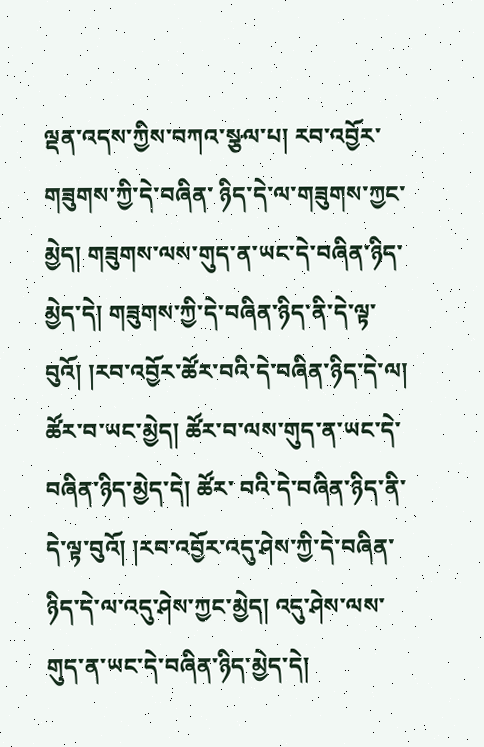ལྡན་འདས་ཀྱིས་བཀའ་སྩལ་པ། རབ་འབྱོར་གཟུགས་ཀྱི་དེ་བཞིན་ ཉིད་དེ་ལ་གཟུགས་ཀྱང་མྱེད། གཟུགས་ལས་གུད་ན་ཡང་དེ་བཞིན་ཉིད་མྱེད་དེ། གཟུགས་ཀྱི་དེ་བཞིན་ཉིད་ནི་དེ་ལྟ་བུའོ། །རབ་འབྱོར་ཚོར་བའི་དེ་བཞིན་ཉིད་དེ་ལ། ཚོར་བ་ཡང་མྱེད། ཚོར་བ་ལས་གུད་ན་ཡང་དེ་བཞིན་ཉིད་མྱེད་དེ། ཚོར་ བའི་དེ་བཞིན་ཉིད་ནི་དེ་ལྟ་བུའོ། །རབ་འབྱོར་འདུ་ཤེས་ཀྱི་དེ་བཞིན་ཉིད་དེ་ལ་འདུ་ཤེས་ཀྱང་མྱེད། འདུ་ཤེས་ལས་གུད་ན་ཡང་དེ་བཞིན་ཉིད་མྱེད་དེ།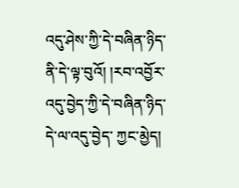འདུ་ཤེས་ཀྱི་དེ་བཞིན་ཉིད་ནི་དེ་ལྟ་བུའོ། །རབ་འབྱོར་འདུ་བྱེད་ཀྱི་དེ་བཞིན་ཉིད་དེ་ལ་འདུ་བྱེད་ ཀྱང་མྱེད།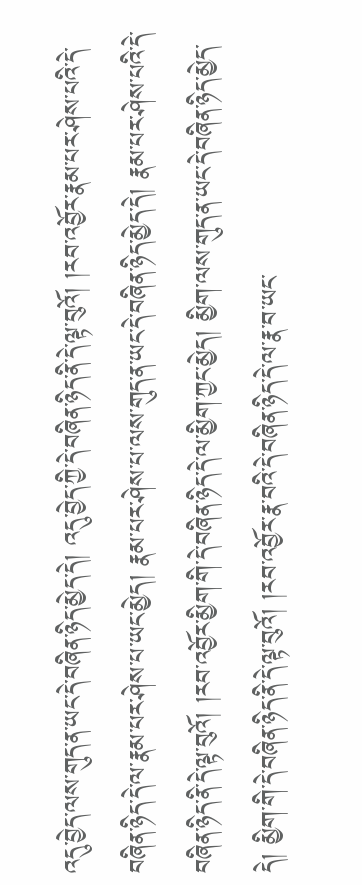འདུ་བྱེད་ལས་གུད་ན་ཡང་དེ་བཞིན་ཉིད་མྱེད་དེ། འདུ་བྱེད་ཀྱི་དེ་བཞིན་ཉིད་ནི་དེ་ལྟ་བུའོ། །རབ་འབྱོར་རྣམ་པར་ཤེས་པའི་དེ་བཞིན་ཉིད་དེ་ལ་རྣམ་པར་ཤེས་པ་ཡང་མྱེད། རྣམ་པར་ཤེས་པ་ལས་གུད་ན་ཡང་དེ་བཞིན་ཉིད་མྱེད་དེ། རྣམ་པར་ཤེས་པའི་དེ་བཞིན་ཉིད་ནི་དེ་ལྟ་བུའོ། །རབ་འབྱོར་མྱིག་གི་དེ་བཞིན་ཉིད་དེ་ལ་མྱིག་ཀྱང་མྱེད། མྱིག་ལས་གུད་ན་ཡང་དེ་བཞིན་ཉིད་མྱེད་དེ། མྱིག་གི་དེ་བཞིན་ཉིད་ནི་དེ་ལྟ་བུའོ། །རབ་འབྱོར་རྣ་བའི་དེ་བཞིན་ཉིད་དེ་ལ་རྣ་བ་ཡང་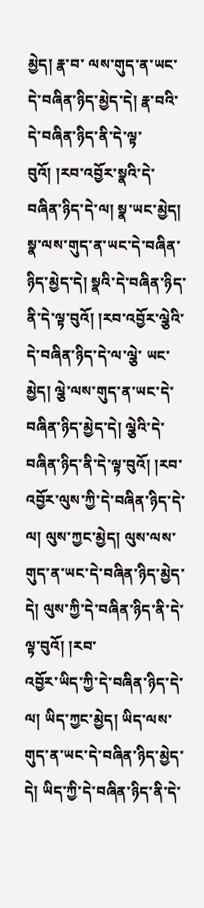མྱེད། རྣ་བ་ ལས་གུད་ན་ཡང་དེ་བཞིན་ཉིད་མྱེད་དེ། རྣ་བའི་དེ་བཞིན་ཉིད་ནི་དེ་ལྟ་བུའོ། །རབ་འབྱོར་སྣའི་དེ་བཞིན་ཉིད་དེ་ལ། སྣ་ཡང་མྱེད། སྣ་ལས་གུད་ན་ཡང་དེ་བཞིན་ཉིད་མྱེད་དེ། སྣའི་དེ་བཞིན་ཉིད་ནི་དེ་ལྟ་བུའོ། །རབ་འབྱོར་ལྕེའི་དེ་བཞིན་ཉིད་དེ་ལ་ལྕེ་ ཡང་མྱེད། ལྕེ་ལས་གུད་ན་ཡང་དེ་བཞིན་ཉིད་མྱེད་དེ། ལྕེའི་དེ་བཞིན་ཉིད་ནི་དེ་ལྟ་བུའོ། །རབ་འབྱོར་ལུས་ཀྱི་དེ་བཞིན་ཉིད་དེ་ལ། ལུས་ཀྱང་མྱེད། ལུས་ལས་གུད་ན་ཡང་དེ་བཞིན་ཉིད་མྱེད་དེ། ལུས་ཀྱི་དེ་བཞིན་ཉིད་ནི་དེ་ལྟ་བུའོ། །རབ་
འབྱོར་ཡིད་ཀྱི་དེ་བཞིན་ཉིད་དེ་ལ། ཡིད་ཀྱང་མྱེད། ཡིད་ལས་གུད་ན་ཡང་དེ་བཞིན་ཉིད་མྱེད་དེ། ཡིད་ཀྱི་དེ་བཞིན་ཉིད་ནི་དེ་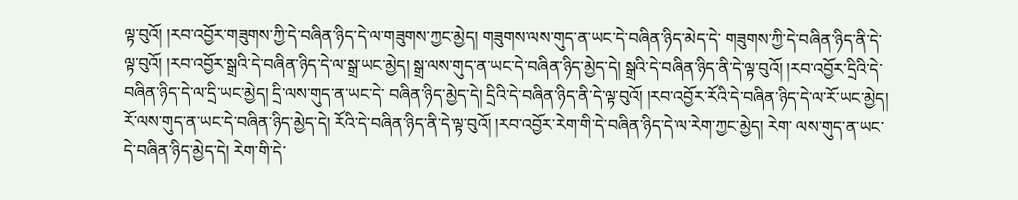ལྟ་བུའོ། །རབ་འབྱོར་གཟུགས་ཀྱི་དེ་བཞིན་ཉིད་དེ་ལ་གཟུགས་ཀྱང་མྱེད། གཟུགས་ལས་གུད་ན་ཡང་དེ་བཞིན་ཉིད་མེད་དེ་ གཟུགས་ཀྱི་དེ་བཞིན་ཉིད་ནི་དེ་ལྟ་བུའོ། །རབ་འབྱོར་སྒྲའི་དེ་བཞིན་ཉིད་དེ་ལ་སྒྲ་ཡང་མྱེད། སྒྲ་ལས་གུད་ན་ཡང་དེ་བཞིན་ཉིད་མྱེད་དེ། སྒྲའི་དེ་བཞིན་ཉིད་ནི་དེ་ལྟ་བུའོ། །རབ་འབྱོར་དྲིའི་དེ་བཞིན་ཉིད་དེ་ལ་དྲི་ཡང་མྱེད། དྲི་ལས་གུད་ན་ཡང་དེ་ བཞིན་ཉིད་མྱེད་དེ། དྲིའི་དེ་བཞིན་ཉིད་ནི་དེ་ལྟ་བུའོ། །རབ་འབྱོར་རོའི་དེ་བཞིན་ཉིད་དེ་ལ་རོ་ཡང་མྱེད། རོ་ལས་གུད་ན་ཡང་དེ་བཞིན་ཉིད་མྱེད་དེ། རོའི་དེ་བཞིན་ཉིད་ནི་དེ་ལྟ་བུའོ། །རབ་འབྱོར་རེག་གི་དེ་བཞིན་ཉིད་དེ་ལ་རེག་ཀྱང་མྱེད། རེག་ ལས་གུད་ན་ཡང་དེ་བཞིན་ཉིད་མྱེད་དེ། རེག་གི་དེ་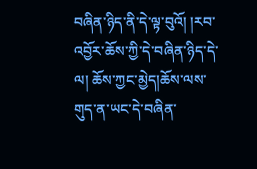བཞིན་ཉིད་ནི་དེ་ལྟ་བུའོ། །རབ་འབྱོར་ཆོས་ཀྱི་དེ་བཞིན་ཉིད་དེ་ལ། ཆོས་ཀྱང་མྱེད།ཆོས་ལས་གུད་ན་ཡང་དེ་བཞིན་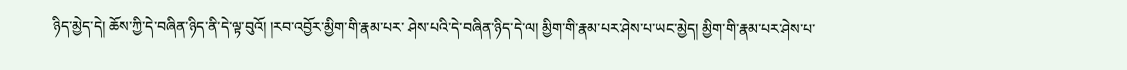ཉིད་མྱེད་དེ། ཆོས་ཀྱི་དེ་བཞིན་ཉིད་ནི་དེ་ལྟ་བུའོ། །རབ་འབྱོར་མྱིག་གི་རྣམ་པར་ ཤེས་པའི་དེ་བཞིན་ཉིད་དེ་ལ། མྱིག་གི་རྣམ་པར་ཤེས་པ་ཡང་མྱེད། མྱིག་གི་རྣམ་པར་ཤེས་པ་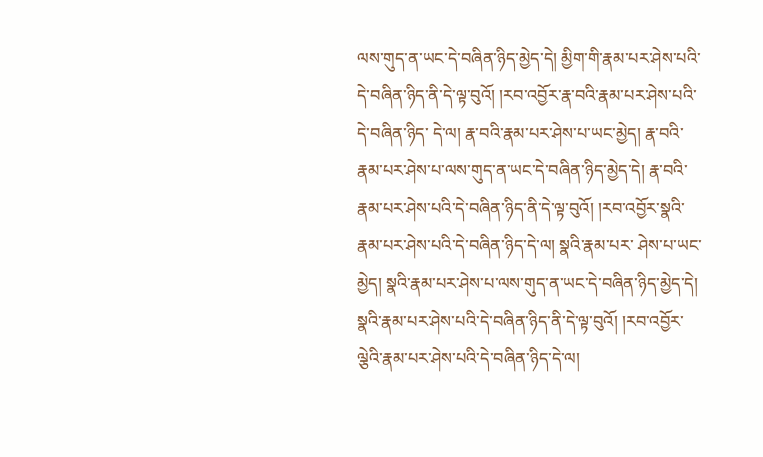ལས་གུད་ན་ཡང་དེ་བཞིན་ཉིད་མྱེད་དེ། མྱིག་གི་རྣམ་པར་ཤེས་པའི་དེ་བཞིན་ཉིད་ནི་དེ་ལྟ་བུའོ། །རབ་འབྱོར་རྣ་བའི་རྣམ་པར་ཤེས་པའི་དེ་བཞིན་ཉིད་ དེ་ལ། རྣ་བའི་རྣམ་པར་ཤེས་པ་ཡང་མྱེད། རྣ་བའི་རྣམ་པར་ཤེས་པ་ལས་གུད་ན་ཡང་དེ་བཞིན་ཉིད་མྱེད་དེ། རྣ་བའི་རྣམ་པར་ཤེས་པའི་དེ་བཞིན་ཉིད་ནི་དེ་ལྟ་བུའོ། །རབ་འབྱོར་སྣའི་རྣམ་པར་ཤེས་པའི་དེ་བཞིན་ཉིད་དེ་ལ། སྣའི་རྣམ་པར་ ཤེས་པ་ཡང་མྱེད། སྣའི་རྣམ་པར་ཤེས་པ་ལས་གུད་ན་ཡང་དེ་བཞིན་ཉིད་མྱེད་དེ། སྣའི་རྣམ་པར་ཤེས་པའི་དེ་བཞིན་ཉིད་ནི་དེ་ལྟ་བུའོ། །རབ་འབྱོར་ལྕེའི་རྣམ་པར་ཤེས་པའི་དེ་བཞིན་ཉིད་དེ་ལ།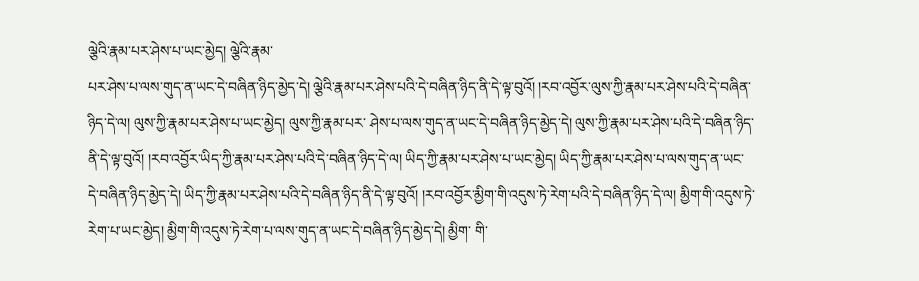ལྕེའི་རྣམ་པར་ཤེས་པ་ཡང་མྱེད། ལྕེའི་རྣམ་
པར་ཤེས་པ་ལས་གུད་ན་ཡང་དེ་བཞིན་ཉིད་མྱེད་དེ། ལྕེའི་རྣམ་པར་ཤེས་པའི་དེ་བཞིན་ཉིད་ནི་དེ་ལྟ་བུའོ། །རབ་འབྱོར་ལུས་ཀྱི་རྣམ་པར་ཤེས་པའི་དེ་བཞིན་ཉིད་དེ་ལ། ལུས་ཀྱི་རྣམ་པར་ཤེས་པ་ཡང་མྱེད། ལུས་ཀྱི་རྣམ་པར་ ཤེས་པ་ལས་གུད་ན་ཡང་དེ་བཞིན་ཉིད་མྱེད་དེ། ལུས་ཀྱི་རྣམ་པར་ཤེས་པའི་དེ་བཞིན་ཉིད་ནི་དེ་ལྟ་བུའོ། །རབ་འབྱོར་ཡིད་ཀྱི་རྣམ་པར་ཤེས་པའི་དེ་བཞིན་ཉིད་དེ་ལ། ཡིད་ཀྱི་རྣམ་པར་ཤེས་པ་ཡང་མྱེད། ཡིད་ཀྱི་རྣམ་པར་ཤེས་པ་ལས་གུད་ན་ཡང་ དེ་བཞིན་ཉིད་མྱེད་དེ། ཡིད་ཀྱི་རྣམ་པར་ཤེས་པའི་དེ་བཞིན་ཉིད་ནི་དེ་ལྟ་བུའོ། །རབ་འབྱོར་མྱིག་གི་འདུས་ཏེ་རེག་པའི་དེ་བཞིན་ཉིད་དེ་ལ། མྱིག་གི་འདུས་ཏེ་རེག་པ་ཡང་མྱེད། མྱིག་གི་འདུས་ཏེ་རེག་པ་ལས་གུད་ན་ཡང་དེ་བཞིན་ཉིད་མྱེད་དེ། མྱིག་ གི་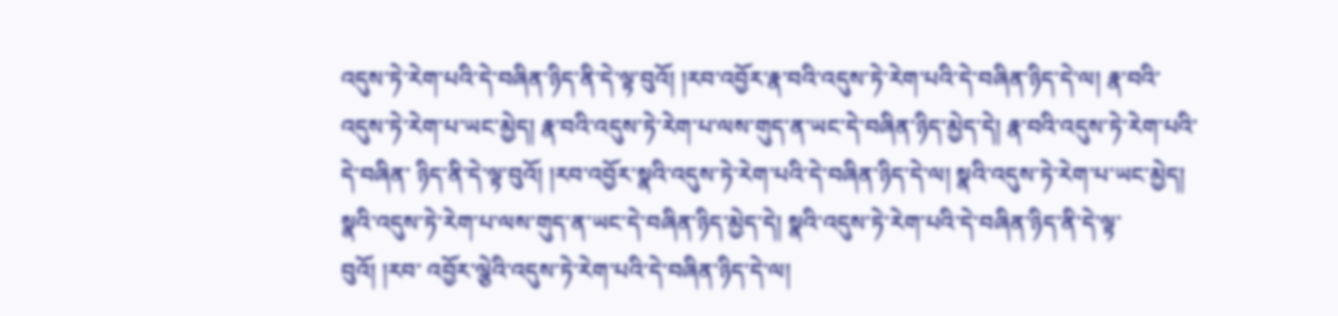འདུས་ཏེ་རེག་པའི་དེ་བཞིན་ཉིད་ནི་དེ་ལྟ་བུའོ། །རབ་འབྱོར་རྣ་བའི་འདུས་ཏེ་རེག་པའི་དེ་བཞིན་ཉིད་དེ་ལ། རྣ་བའི་འདུས་ཏེ་རེག་པ་ཡང་མྱེད། རྣ་བའི་འདུས་ཏེ་རེག་པ་ལས་གུད་ན་ཡང་དེ་བཞིན་ཉིད་མྱེད་དེ། རྣ་བའི་འདུས་ཏེ་རེག་པའི་དེ་བཞིན་ ཉིད་ནི་དེ་ལྟ་བུའོ། །རབ་འབྱོར་སྣའི་འདུས་ཏེ་རེག་པའི་དེ་བཞིན་ཉིད་དེ་ལ། སྣའི་འདུས་ཏེ་རེག་པ་ཡང་མྱེད། སྣའི་འདུས་ཏེ་རེག་པ་ལས་གུད་ན་ཡང་དེ་བཞིན་ཉིད་མྱེད་དེ། སྣའི་འདུས་ཏེ་རེག་པའི་དེ་བཞིན་ཉིད་ནི་དེ་ལྟ་བུའོ། །རབ་ འབྱོར་ལྕེའི་འདུས་ཏེ་རེག་པའི་དེ་བཞིན་ཉིད་དེ་ལ།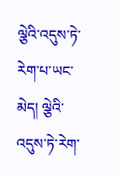ལྕེའི་འདུས་ཏེ་རེག་པ་ཡང་མེད། ལྕེའི་འདུས་ཏེ་རེག་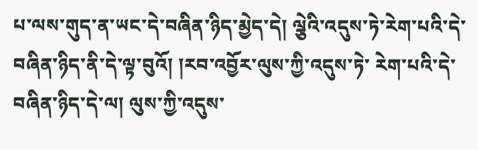པ་ལས་གུད་ན་ཡང་དེ་བཞིན་ཉིད་མྱེད་དེ། ལྕེའི་འདུས་ཏེ་རེག་པའི་དེ་བཞིན་ཉིད་ནི་དེ་ལྟ་བུའོ། །རབ་འབྱོར་ལུས་ཀྱི་འདུས་ཏེ་ རེག་པའི་དེ་བཞིན་ཉིད་དེ་ལ། ལུས་ཀྱི་འདུས་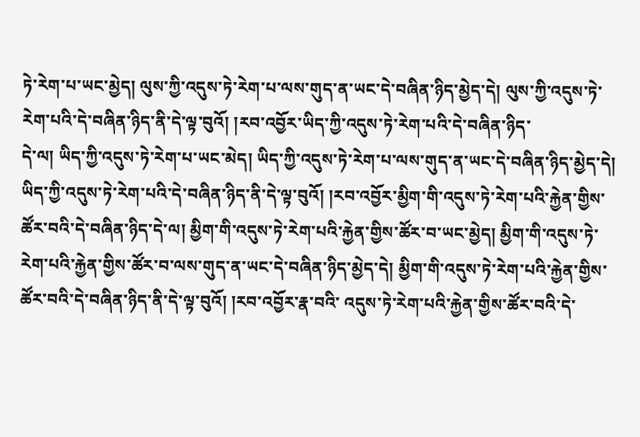ཏེ་རེག་པ་ཡང་མྱེད། ལུས་ཀྱི་འདུས་ཏེ་རེག་པ་ལས་གུད་ན་ཡང་དེ་བཞིན་ཉིད་མྱེད་དེ། ལུས་ཀྱི་འདུས་ཏེ་རེག་པའི་དེ་བཞིན་ཉིད་ནི་དེ་ལྟ་བུའོ། །རབ་འབྱོར་ཡིད་ཀྱི་འདུས་ཏེ་རེག་པའི་དེ་བཞིན་ཉིད་
དེ་ལ། ཡིད་ཀྱི་འདུས་ཏེ་རེག་པ་ཡང་མེད། ཡིད་ཀྱི་འདུས་ཏེ་རེག་པ་ལས་གུད་ན་ཡང་དེ་བཞིན་ཉིད་མྱེད་དེ། ཡིད་ཀྱི་འདུས་ཏེ་རེག་པའི་དེ་བཞིན་ཉིད་ནི་དེ་ལྟ་བུའོ། །རབ་འབྱོར་མྱིག་གི་འདུས་ཏེ་རེག་པའི་རྐྱེན་གྱིས་ཚོར་བའི་དེ་བཞིན་ཉིད་དེ་ལ། མྱིག་གི་འདུས་ཏེ་རེག་པའི་རྐྱེན་གྱིས་ཚོར་བ་ཡང་མྱེད། མྱིག་གི་འདུས་ཏེ་རེག་པའི་རྐྱེན་གྱིས་ཚོར་བ་ལས་གུད་ན་ཡང་དེ་བཞིན་ཉིད་མྱེད་དེ། མྱིག་གི་འདུས་ཏེ་རེག་པའི་རྐྱེན་གྱིས་ཚོར་བའི་དེ་བཞིན་ཉིད་ནི་དེ་ལྟ་བུའོ། །རབ་འབྱོར་རྣ་བའི་ འདུས་ཏེ་རེག་པའི་རྐྱེན་གྱིས་ཚོར་བའི་དེ་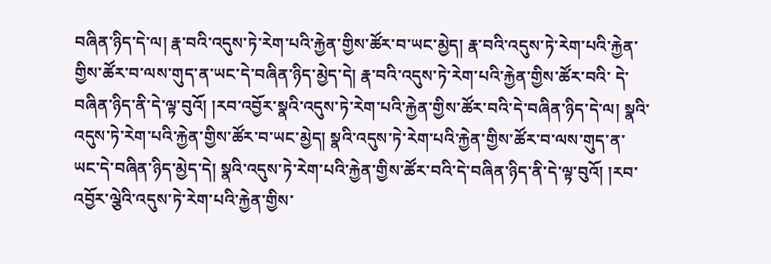བཞིན་ཉིད་དེ་ལ། རྣ་བའི་འདུས་ཏེ་རེག་པའི་རྐྱེན་གྱིས་ཚོར་བ་ཡང་མྱེད། རྣ་བའི་འདུས་ཏེ་རེག་པའི་རྐྱེན་གྱིས་ཚོར་བ་ལས་གུད་ན་ཡང་དེ་བཞིན་ཉིད་མྱེད་དེ། རྣ་བའི་འདུས་ཏེ་རེག་པའི་རྐྱེན་གྱིས་ཚོར་བའི་ དེ་བཞིན་ཉིད་ནི་དེ་ལྟ་བུའོ། །རབ་འབྱོར་སྣའི་འདུས་ཏེ་རེག་པའི་རྐྱེན་གྱིས་ཚོར་བའི་དེ་བཞིན་ཉིད་དེ་ལ། སྣའི་འདུས་ཏེ་རེག་པའི་རྐྱེན་གྱིས་ཚོར་བ་ཡང་མྱེད། སྣའི་འདུས་ཏེ་རེག་པའི་རྐྱེན་གྱིས་ཚོར་བ་ལས་གུད་ན་ཡང་དེ་བཞིན་ཉིད་མྱེད་དེ། སྣའི་འདུས་ཏེ་རེག་པའི་རྐྱེན་གྱིས་ཚོར་བའི་དེ་བཞིན་ཉིད་ནི་དེ་ལྟ་བུའོ། །རབ་འབྱོར་ལྕེའི་འདུས་ཏེ་རེག་པའི་རྐྱེན་གྱིས་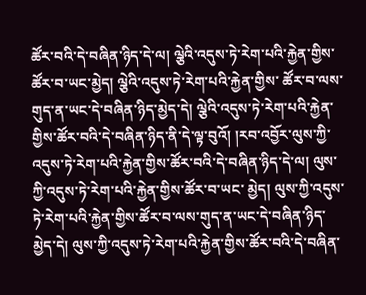ཚོར་བའི་དེ་བཞིན་ཉིད་དེ་ལ། ལྕེའི་འདུས་ཏེ་རེག་པའི་རྐྱེན་གྱིས་ཚོར་བ་ཡང་མྱེད། ལྕེའི་འདུས་ཏེ་རེག་པའི་རྐྱེན་གྱིས་ ཚོར་བ་ལས་གུད་ན་ཡང་དེ་བཞིན་ཉིད་མྱེད་དེ། ལྕེའི་འདུས་ཏེ་རེག་པའི་རྐྱེན་གྱིས་ཚོར་བའི་དེ་བཞིན་ཉིད་ནི་དེ་ལྟ་བུའོ། །རབ་འབྱོར་ལུས་ཀྱི་འདུས་ཏེ་རེག་པའི་རྐྱེན་གྱིས་ཚོར་བའི་དེ་བཞིན་ཉིད་དེ་ལ། ལུས་ཀྱི་འདུས་ཏེ་རེག་པའི་རྐྱེན་གྱིས་ཚོར་བ་ཡང་ མྱེད། ལུས་ཀྱི་འདུས་ཏེ་རེག་པའི་རྐྱེན་གྱིས་ཚོར་བ་ལས་གུད་ན་ཡང་དེ་བཞིན་ཉིད་མྱེད་དེ། ལུས་ཀྱི་འདུས་ཏེ་རེག་པའི་རྐྱེན་གྱིས་ཚོར་བའི་དེ་བཞིན་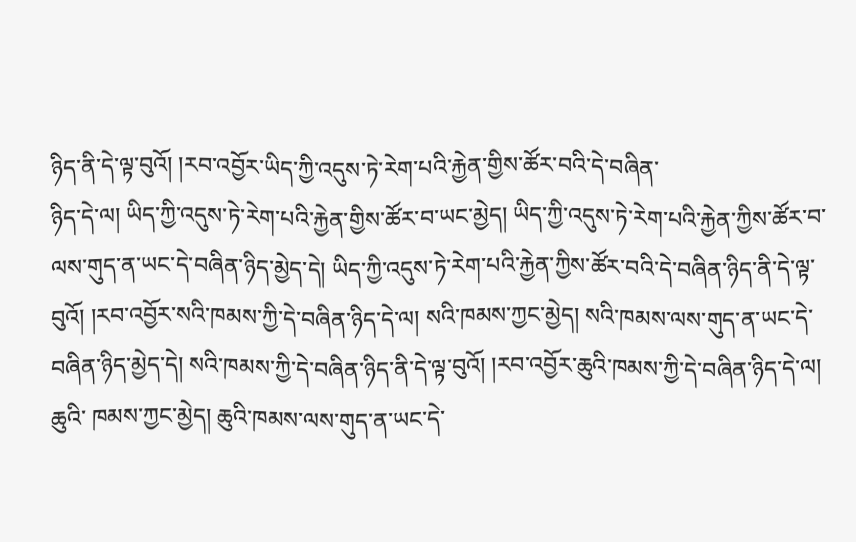ཉིད་ནི་དེ་ལྟ་བུའོ། །རབ་འབྱོར་ཡིད་ཀྱི་འདུས་ཏེ་རེག་པའི་རྐྱེན་གྱིས་ཚོར་བའི་དེ་བཞིན་
ཉིད་དེ་ལ། ཡིད་ཀྱི་འདུས་ཏེ་རེག་པའི་རྐྱེན་གྱིས་ཚོར་བ་ཡང་མྱེད། ཡིད་ཀྱི་འདུས་ཏེ་རེག་པའི་རྐྱེན་ཀྱིས་ཚོར་བ་ལས་གུད་ན་ཡང་དེ་བཞིན་ཉིད་མྱེད་དེ། ཡིད་ཀྱི་འདུས་ཏེ་རེག་པའི་རྐྱེན་ཀྱིས་ཚོར་བའི་དེ་བཞིན་ཉིད་ནི་དེ་ལྟ་ བུའོ། །རབ་འབྱོར་སའི་ཁམས་ཀྱི་དེ་བཞིན་ཉིད་དེ་ལ། སའི་ཁམས་ཀྱང་མྱེད། སའི་ཁམས་ལས་གུད་ན་ཡང་དེ་བཞིན་ཉིད་མྱེད་དེ། སའི་ཁམས་ཀྱི་དེ་བཞིན་ཉིད་ནི་དེ་ལྟ་བུའོ། །རབ་འབྱོར་ཆུའི་ཁམས་ཀྱི་དེ་བཞིན་ཉིད་དེ་ལ། ཆུའི་ ཁམས་ཀྱང་མྱེད། ཆུའི་ཁམས་ལས་གུད་ན་ཡང་དེ་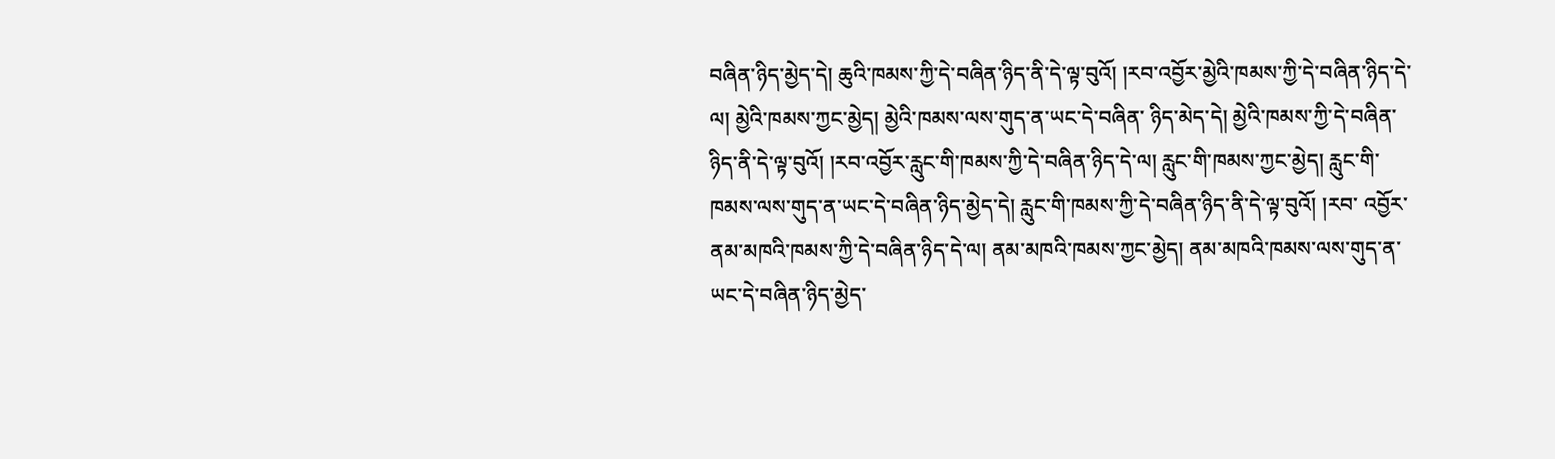བཞིན་ཉིད་མྱེད་དེ། ཆུའི་ཁམས་ཀྱི་དེ་བཞིན་ཉིད་ནི་དེ་ལྟ་བུའོ། །རབ་འབྱོར་མྱེའི་ཁམས་ཀྱི་དེ་བཞིན་ཉིད་དེ་ལ། མྱེའི་ཁམས་ཀྱང་མྱེད། མྱེའི་ཁམས་ལས་གུད་ན་ཡང་དེ་བཞིན་ ཉིད་མེད་དེ། མྱེའི་ཁམས་ཀྱི་དེ་བཞིན་ཉིད་ནི་དེ་ལྟ་བུའོ། །རབ་འབྱོར་རླུང་གི་ཁམས་ཀྱི་དེ་བཞིན་ཉིད་དེ་ལ། རླུང་གི་ཁམས་ཀྱང་མྱེད། རླུང་གི་ཁམས་ལས་གུད་ན་ཡང་དེ་བཞིན་ཉིད་མྱེད་དེ། རླུང་གི་ཁམས་ཀྱི་དེ་བཞིན་ཉིད་ནི་དེ་ལྟ་བུའོ། །རབ་ འབྱོར་ནམ་མཁའི་ཁམས་ཀྱི་དེ་བཞིན་ཉིད་དེ་ལ། ནམ་མཁའི་ཁམས་ཀྱང་མྱེད། ནམ་མཁའི་ཁམས་ལས་གུད་ན་ཡང་དེ་བཞིན་ཉིད་མྱེད་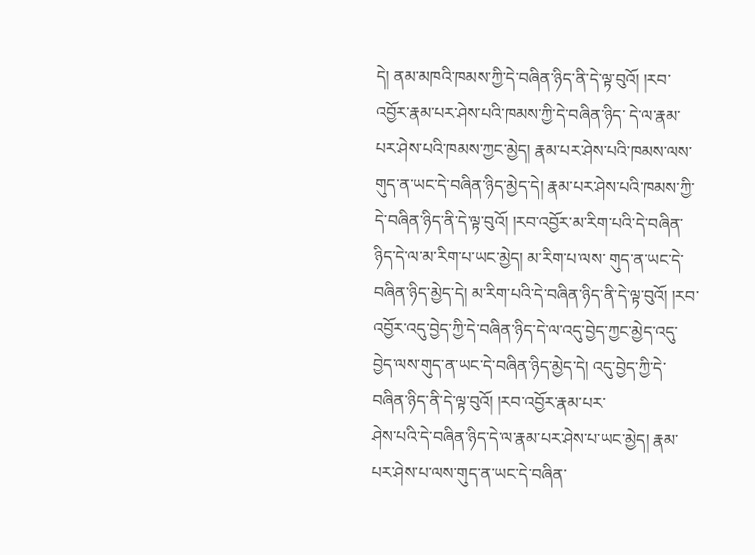དེ། ནམ་མཁའི་ཁམས་ཀྱི་དེ་བཞིན་ཉིད་ནི་དེ་ལྟ་བུའོ། །རབ་འབྱོར་རྣམ་པར་ཤེས་པའི་ཁམས་ཀྱི་དེ་བཞིན་ཉིད་ དེ་ལ་རྣམ་པར་ཤེས་པའི་ཁམས་ཀྱང་མྱེད། རྣམ་པར་ཤེས་པའི་ཁམས་ལས་གུད་ན་ཡང་དེ་བཞིན་ཉིད་མྱེད་དེ། རྣམ་པར་ཤེས་པའི་ཁམས་ཀྱི་དེ་བཞིན་ཉིད་ནི་དེ་ལྟ་བུའོ། །རབ་འབྱོར་མ་རིག་པའི་དེ་བཞིན་ཉིད་དེ་ལ་མ་རིག་པ་ཡང་མྱེད། མ་རིག་པ་ལས་ གུད་ན་ཡང་དེ་བཞིན་ཉིད་མྱེད་དེ། མ་རིག་པའི་དེ་བཞིན་ཉིད་ནི་དེ་ལྟ་བུའོ། །རབ་འབྱོར་འདུ་བྱེད་ཀྱི་དེ་བཞིན་ཉིད་དེ་ལ་འདུ་བྱེད་ཀྱང་མྱེད་འདུ་བྱེད་ལས་གུད་ན་ཡང་དེ་བཞིན་ཉིད་མྱེད་དེ། འདུ་བྱེད་ཀྱི་དེ་བཞིན་ཉིད་ནི་དེ་ལྟ་བུའོ། །རབ་འབྱོར་རྣམ་པར་
ཤེས་པའི་དེ་བཞིན་ཉིད་དེ་ལ་རྣམ་པར་ཤེས་པ་ཡང་མྱེད། རྣམ་པར་ཤེས་པ་ལས་གུད་ན་ཡང་དེ་བཞིན་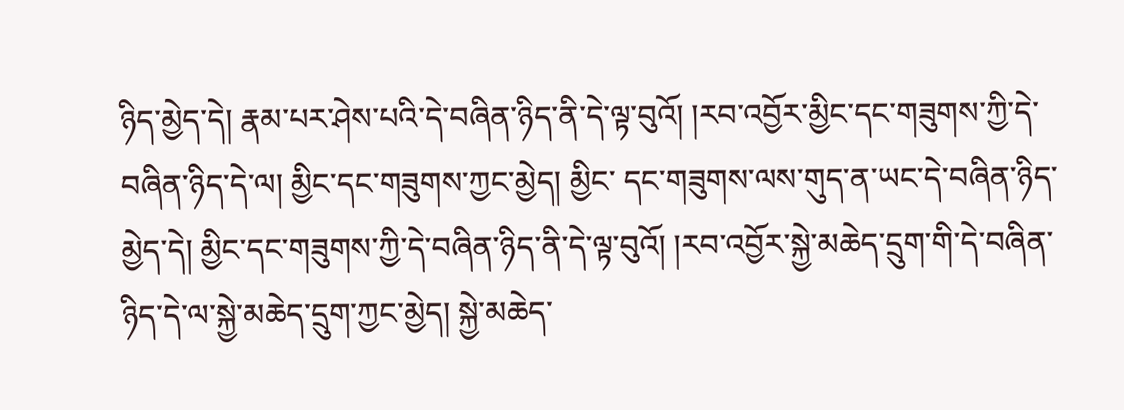ཉིད་མྱེད་དེ། རྣམ་པར་ཤེས་པའི་དེ་བཞིན་ཉིད་ནི་དེ་ལྟ་བུའོ། །རབ་འབྱོར་མྱིང་དང་གཟུགས་ཀྱི་དེ་བཞིན་ཉིད་དེ་ལ། མྱིང་དང་གཟུགས་ཀྱང་མྱེད། མྱིང་ དང་གཟུགས་ལས་གུད་ན་ཡང་དེ་བཞིན་ཉིད་མྱེད་དེ། མྱིང་དང་གཟུགས་ཀྱི་དེ་བཞིན་ཉིད་ནི་དེ་ལྟ་བུའོ། །རབ་འབྱོར་སྐྱེ་མཆེད་དྲུག་གི་དེ་བཞིན་ཉིད་དེ་ལ་སྐྱེ་མཆེད་དྲུག་ཀྱང་མྱེད། སྐྱེ་མཆེད་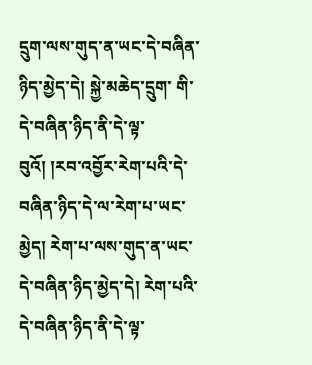དྲུག་ལས་གུད་ན་ཡང་དེ་བཞིན་ཉིད་མྱེད་དེ། སྐྱེ་མཆེད་དྲུག་ གི་དེ་བཞིན་ཉིད་ནི་དེ་ལྟ་བུའོ། །རབ་འབྱོར་རེག་པའི་དེ་བཞིན་ཉིད་དེ་ལ་རེག་པ་ཡང་མྱེད། རེག་པ་ལས་གུད་ན་ཡང་དེ་བཞིན་ཉིད་མྱེད་དེ། རེག་པའི་དེ་བཞིན་ཉིད་ནི་དེ་ལྟ་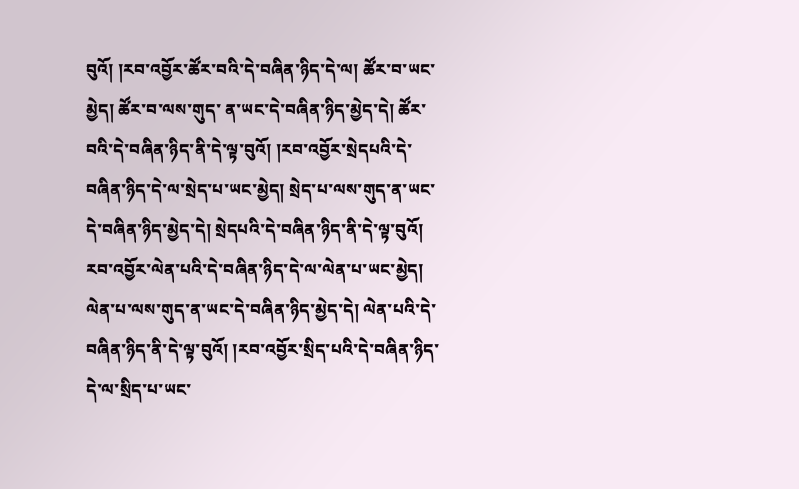བུའོ། །རབ་འབྱོར་ཚོར་བའི་དེ་བཞིན་ཉིད་དེ་ལ། ཚོར་བ་ཡང་མྱེད། ཚོར་བ་ལས་གུད་ ན་ཡང་དེ་བཞིན་ཉིད་མྱེད་དེ། ཚོར་བའི་དེ་བཞིན་ཉིད་ནི་དེ་ལྟ་བུའོ། །རབ་འབྱོར་སྲེདཔའི་དེ་བཞིན་ཉིད་དེ་ལ་སྲེད་པ་ཡང་མྱེད། སྲེད་པ་ལས་གུད་ན་ཡང་དེ་བཞིན་ཉིད་མྱེད་དེ། སྲེདཔའི་དེ་བཞིན་ཉིད་ནི་དེ་ལྟ་བུའོ། རབ་འབྱོར་ལེན་པའི་དེ་བཞིན་ཉིད་དེ་ལ་ལེན་པ་ཡང་མྱེད། ལེན་པ་ལས་གུད་ན་ཡང་དེ་བཞིན་ཉིད་མྱེད་དེ། ལེན་པའི་དེ་བཞིན་ཉིད་ནི་དེ་ལྟ་བུའོ། །རབ་འབྱོར་སྲིད་པའི་དེ་བཞིན་ཉིད་དེ་ལ་སྲིད་པ་ཡང་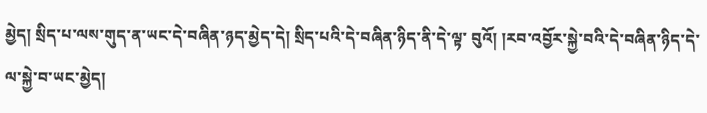མྱེད། སྲིད་པ་ལས་གུད་ན་ཡང་དེ་བཞིན་ཉད་མྱེད་དེ། སྲིད་པའི་དེ་བཞིན་ཉིད་ནི་དེ་ལྟ་ བུའོ། །རབ་འབྱོར་སྐྱེ་བའི་དེ་བཞིན་ཉིད་དེ་ལ་སྐྱེ་བ་ཡང་མྱེད།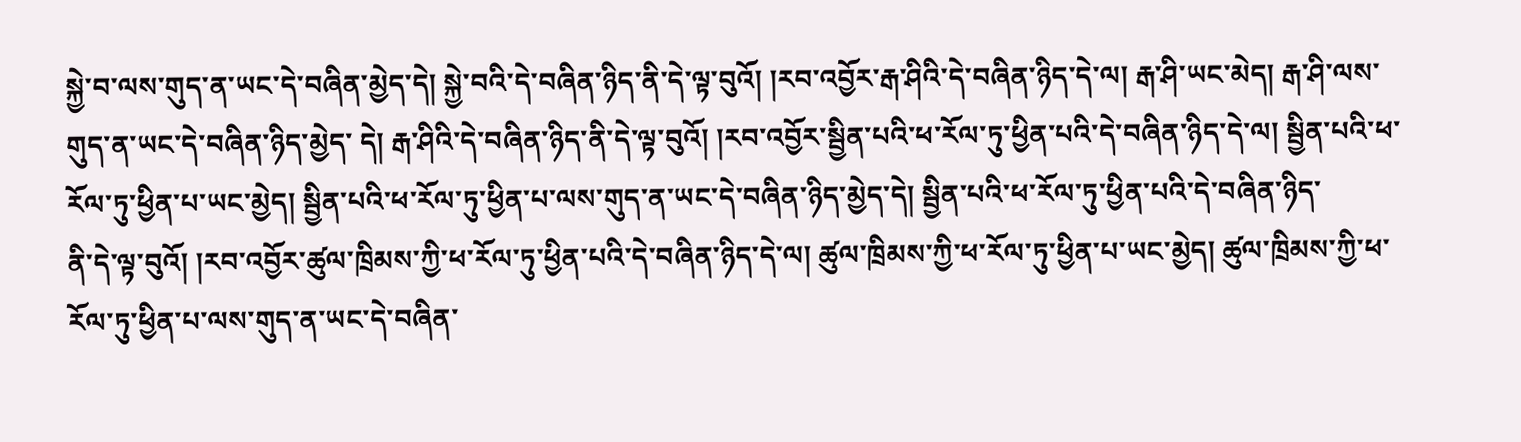སྐྱེ་བ་ལས་གུད་ན་ཡང་དེ་བཞིན་མྱེད་དེ། སྐྱེ་བའི་དེ་བཞིན་ཉིད་ནི་དེ་ལྟ་བུའོ། །རབ་འབྱོར་རྒ་ཤིའི་དེ་བཞིན་ཉིད་དེ་ལ། རྒ་ཤི་ཡང་མེད། རྒ་ཤི་ལས་གུད་ན་ཡང་དེ་བཞིན་ཉིད་མྱེད་ དེ། རྒ་ཤིའི་དེ་བཞིན་ཉིད་ནི་དེ་ལྟ་བུའོ། །རབ་འབྱོར་སྦྱིན་པའི་ཕ་རོལ་ཏུ་ཕྱིན་པའི་དེ་བཞིན་ཉིད་དེ་ལ། སྦྱིན་པའི་ཕ་རོལ་ཏུ་ཕྱིན་པ་ཡང་མྱེད། སྦྱིན་པའི་ཕ་རོལ་ཏུ་ཕྱིན་པ་ལས་གུད་ན་ཡང་དེ་བཞིན་ཉིད་མྱེད་དེ། སྦྱིན་པའི་ཕ་རོལ་ཏུ་ཕྱིན་པའི་དེ་བཞིན་ཉིད་
ནི་དེ་ལྟ་བུའོ། །རབ་འབྱོར་ཚུལ་ཁྲིམས་ཀྱི་ཕ་རོལ་ཏུ་ཕྱིན་པའི་དེ་བཞིན་ཉིད་དེ་ལ། ཚུལ་ཁྲིམས་ཀྱི་ཕ་རོལ་ཏུ་ཕྱིན་པ་ཡང་མྱེད། ཚུལ་ཁྲིམས་ཀྱི་ཕ་རོལ་ཏུ་ཕྱིན་པ་ལས་གུད་ན་ཡང་དེ་བཞིན་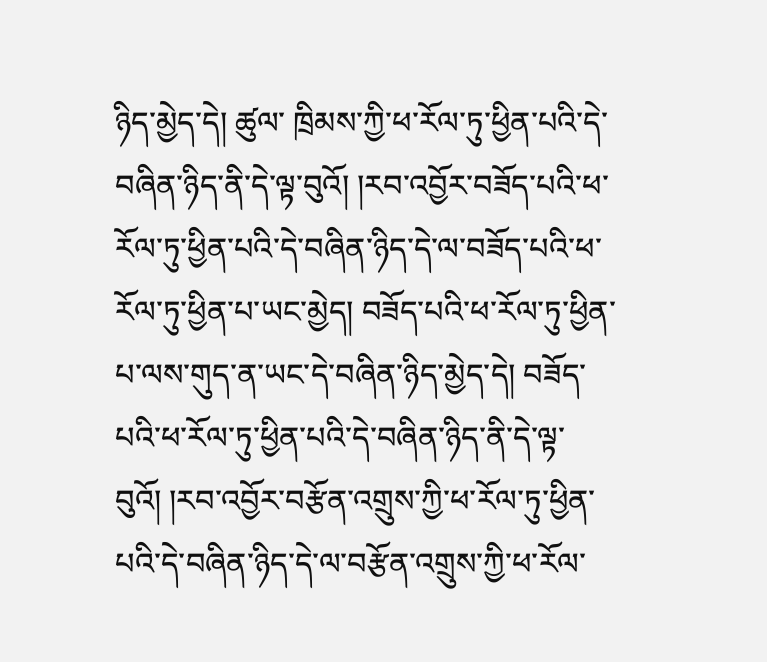ཉིད་མྱེད་དེ། ཚུལ་ ཁྲིམས་ཀྱི་ཕ་རོལ་ཏུ་ཕྱིན་པའི་དེ་བཞིན་ཉིད་ནི་དེ་ལྟ་བུའོ། །རབ་འབྱོར་བཟོད་པའི་ཕ་རོལ་ཏུ་ཕྱིན་པའི་དེ་བཞིན་ཉིད་དེ་ལ་བཟོད་པའི་ཕ་རོལ་ཏུ་ཕྱིན་པ་ཡང་མྱེད། བཟོད་པའི་ཕ་རོལ་ཏུ་ཕྱིན་པ་ལས་གུད་ན་ཡང་དེ་བཞིན་ཉིད་མྱེད་དེ། བཟོད་ པའི་ཕ་རོལ་ཏུ་ཕྱིན་པའི་དེ་བཞིན་ཉིད་ནི་དེ་ལྟ་བུའོ། །རབ་འབྱོར་བརྩོན་འགྲུས་ཀྱི་ཕ་རོལ་ཏུ་ཕྱིན་པའི་དེ་བཞིན་ཉིད་དེ་ལ་བརྩོན་འགྲུས་ཀྱི་ཕ་རོལ་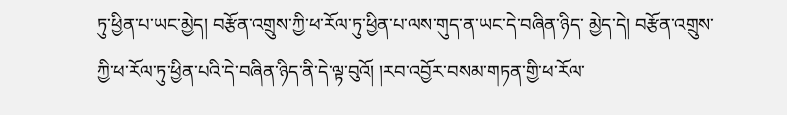ཏུ་ཕྱིན་པ་ཡང་མྱེད། བརྩོན་འགྲུས་ཀྱི་ཕ་རོལ་ཏུ་ཕྱིན་པ་ལས་གུད་ན་ཡང་དེ་བཞིན་ཉིད་ མྱེད་དེ། བརྩོན་འགྲུས་ཀྱི་ཕ་རོལ་ཏུ་ཕྱིན་པའི་དེ་བཞིན་ཉིད་ནི་དེ་ལྟ་བུའོ། །རབ་འབྱོར་བསམ་གཏན་གྱི་ཕ་རོལ་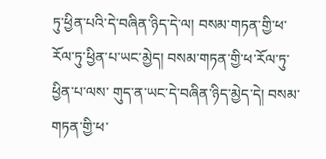ཏུ་ཕྱིན་པའི་དེ་བཞིན་ཉིད་དེ་ལ། བསམ་གཏན་གྱི་ཕ་རོལ་ཏུ་ཕྱིན་པ་ཡང་མྱེད། བསམ་གཏན་གྱི་ཕ་རོལ་ཏུ་ཕྱིན་པ་ལས་ གུད་ན་ཡང་དེ་བཞིན་ཉིད་མྱེད་དེ། བསམ་གཏན་གྱི་ཕ་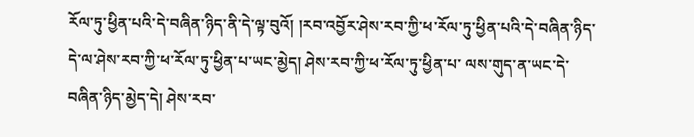རོལ་ཏུ་ཕྱིན་པའི་དེ་བཞིན་ཉིད་ནི་དེ་ལྟ་བུའོ། །རབ་འབྱོར་ཤེས་རབ་ཀྱི་ཕ་རོལ་ཏུ་ཕྱིན་པའི་དེ་བཞིན་ཉིད་དེ་ལ་ཤེས་རབ་ཀྱི་ཕ་རོལ་ཏུ་ཕྱིན་པ་ཡང་མྱེད། ཤེས་རབ་ཀྱི་ཕ་རོལ་ཏུ་ཕྱིན་པ་ ལས་གུད་ན་ཡང་དེ་བཞིན་ཉིད་མྱེད་དེ། ཤེས་རབ་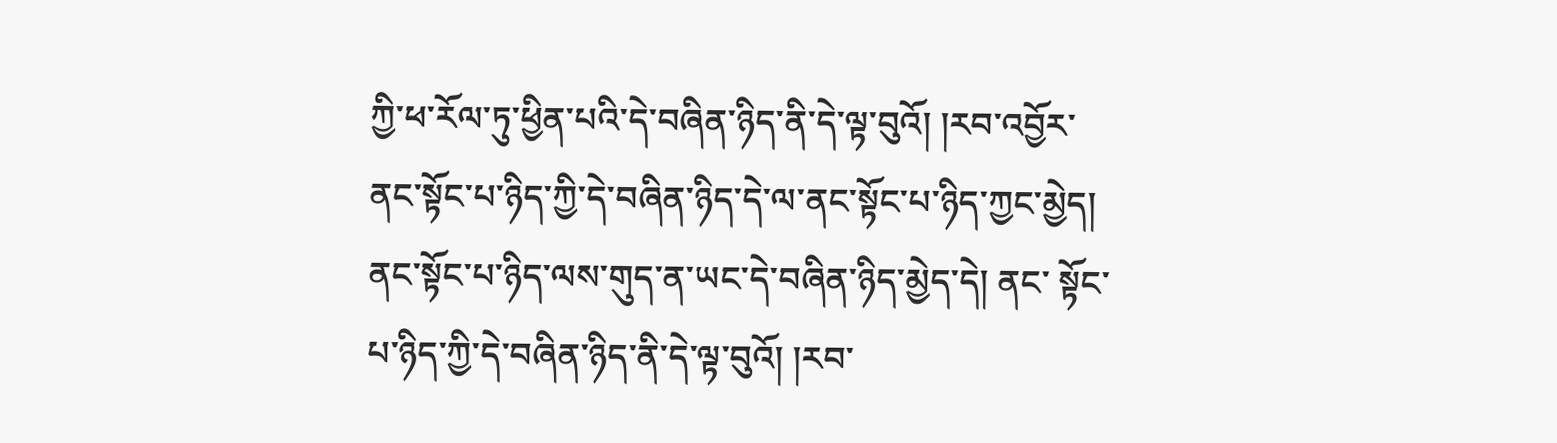ཀྱི་ཕ་རོལ་ཏུ་ཕྱིན་པའི་དེ་བཞིན་ཉིད་ནི་དེ་ལྟ་བུའོ། །རབ་འབྱོར་ནང་སྟོང་པ་ཉིད་ཀྱི་དེ་བཞིན་ཉིད་དེ་ལ་ནང་སྟོང་པ་ཉིད་ཀྱང་མྱེད། ནང་སྟོང་པ་ཉིད་ལས་གུད་ན་ཡང་དེ་བཞིན་ཉིད་མྱེད་དེ། ནང་ སྟོང་པ་ཉིད་ཀྱི་དེ་བཞིན་ཉིད་ནི་དེ་ལྟ་བུའོ། །རབ་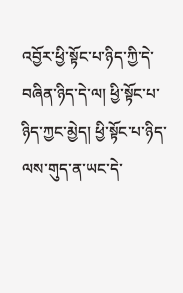འབྱོར་ཕྱི་སྟོང་པ་ཉིད་ཀྱི་དེ་བཞིན་ཉིད་དེ་ལ། ཕྱི་སྟོང་པ་ཉིད་ཀྱང་མྱེད། ཕྱི་སྟོང་པ་ཉིད་ལས་གུད་ན་ཡང་དེ་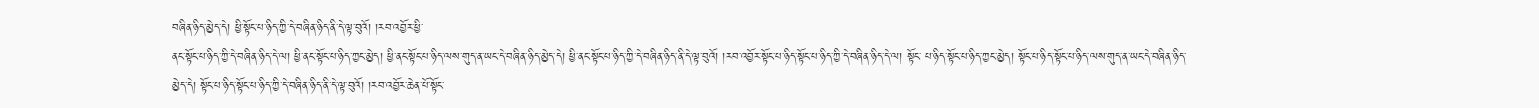བཞིན་ཉིད་མྱེད་དེ། ཕྱི་སྟོང་པ་ཉིད་ཀྱི་དེ་བཞིན་ཉིད་ནི་དེ་ལྟ་བུའོ། །རབ་འབྱོར་ཕྱི་
ནང་སྟོང་པ་ཉིད་ཀྱི་དེ་བཞིན་ཉིད་དེ་ལ། ཕྱི་ནང་སྟོང་པ་ཉིད་ཀྱང་མྱེད། ཕྱི་ནང་སྟོང་པ་ཉིད་ལས་གུད་ན་ཡང་དེ་བཞིན་ཉིད་མྱེད་དེ། ཕྱི་ནང་སྟོང་པ་ཉིད་ཀྱི་དེ་བཞིན་ཉིད་ནི་དེ་ལྟ་བུའོ། །རབ་འབྱོར་སྟོང་པ་ཉིད་སྟོང་པ་ཉིད་ཀྱི་དེ་བཞིན་ཉིད་དེ་ལ། སྟོང་ པ་ཉིད་སྟོང་པ་ཉིད་ཀྱང་མྱེད། སྟོང་པ་ཉིད་སྟོང་པ་ཉིད་ལས་གུད་ན་ཡང་དེ་བཞིན་ཉིད་མྱེད་དེ། སྟོང་པ་ཉིད་སྟོང་པ་ཉིད་ཀྱི་དེ་བཞིན་ཉིད་ནི་དེ་ལྟ་བུའོ། །རབ་འབྱོར་ཆེན་པོ་སྟོང་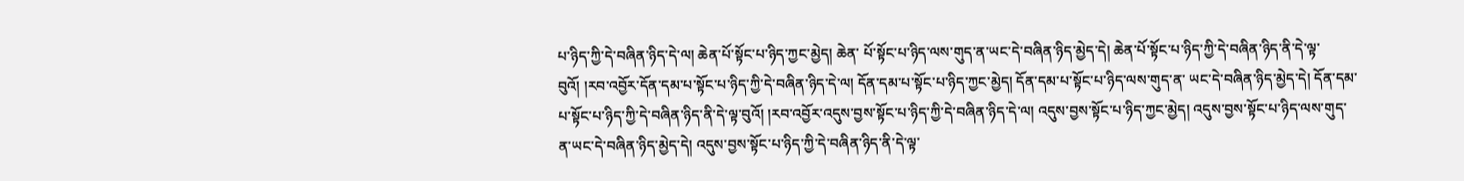པ་ཉིད་ཀྱི་དེ་བཞིན་ཉིད་དེ་ལ། ཆེན་པོ་སྟོང་པ་ཉིད་ཀྱང་མྱེད། ཆེན་ པོ་སྟོང་པ་ཉིད་ལས་གུད་ན་ཡང་དེ་བཞིན་ཉིད་མྱེད་དེ། ཆེན་པོ་སྟོང་པ་ཉིད་ཀྱི་དེ་བཞིན་ཉིད་ནི་དེ་ལྟ་བུའོ། །རབ་འབྱོར་དོན་དམ་པ་སྟོང་པ་ཉིད་ཀྱི་དེ་བཞིན་ཉིད་དེ་ལ། དོན་དམ་པ་སྟོང་པ་ཉིད་ཀྱང་མྱེད། དོན་དམ་པ་སྟོང་པ་ཉིད་ལས་གུད་ན་ ཡང་དེ་བཞིན་ཉིད་མྱེད་དེ། དོན་དམ་པ་སྟོང་པ་ཉིད་ཀྱི་དེ་བཞིན་ཉིད་ནི་དེ་ལྟ་བུའོ། །རབ་འབྱོར་འདུས་བྱས་སྟོང་པ་ཉིད་ཀྱི་དེ་བཞིན་ཉིད་དེ་ལ། འདུས་བྱས་སྟོང་པ་ཉིད་ཀྱང་མྱེད། འདུས་བྱས་སྟོང་པ་ཉིད་ལས་གུད་ན་ཡང་དེ་བཞིན་ཉིད་མྱེད་དེ། འདུས་བྱས་སྟོང་པ་ཉིད་ཀྱི་དེ་བཞིན་ཉིད་ནི་དེ་ལྟ་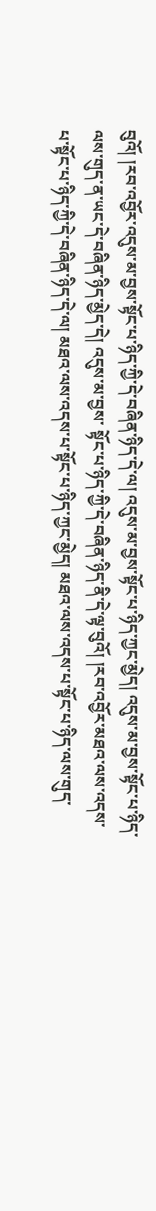བུའོ། །རབ་འབྱོར་འདུས་མ་བྱས་སྟོང་པ་ཉིད་ཀྱི་དེ་བཞིན་ཉིད་དེ་ལ། འདུས་མ་བྱས་སྟོང་པ་ཉིད་ཀྱང་མྱེད། འདུས་མ་བྱས་སྟོང་པ་ཉིད་ལས་གུད་ན་ཡང་དེ་བཞིན་ཉིད་མྱེད་དེ། འདུས་མ་བྱས་ སྟོང་པ་ཉིད་ཀྱི་དེ་བཞིན་ཉིད་ནི་དེ་ལྟ་བུའོ། །རབ་འབྱོར་མཐའ་ལས་འདས་པ་སྟོང་པ་ཉིད་ཀྱི་དེ་བཞིན་ཉིད་དེ་ལ། མཐའ་ལས་འདས་པ་སྟོང་པ་ཉིད་ཀྱང་མྱེད། མཐའ་ལས་འདས་པ་སྟོང་པ་ཉིད་ལས་གུད་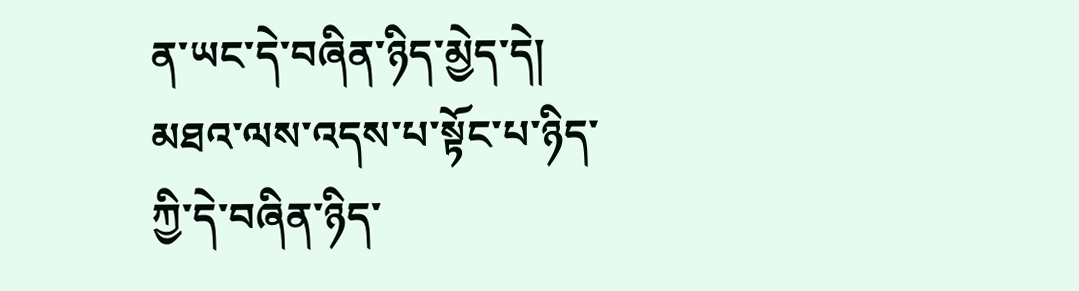ན་ཡང་དེ་བཞིན་ཉིད་མྱེད་དེ། མཐའ་ལས་འདས་པ་སྟོང་པ་ཉིད་ཀྱི་དེ་བཞིན་ཉིད་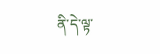ནི་དེ་ལྟ་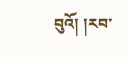བུའོ། །རབ་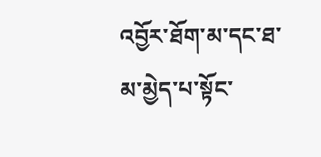འབྱོར་ཐོག་མ་དང་ཐ་མ་མྱེད་པ་སྟོང་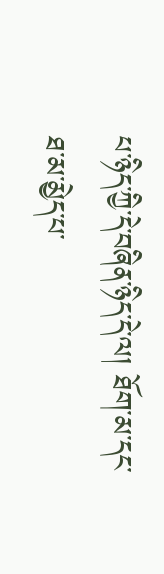པ་ཉིད་ཀྱི་དེ་བཞིན་ཉིད་དེ་ལ། ཐོག་མ་དང་ཐ་མ་མྱེད་པ་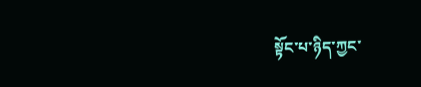སྟོང་པ་ཉིད་ཀྱང་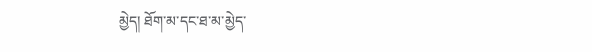མྱེད། ཐོག་མ་དང་ཐ་མ་མྱེད་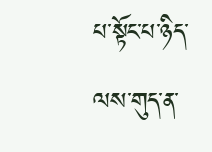པ་སྟོང་པ་ཉིད་ལས་གུད་ན་